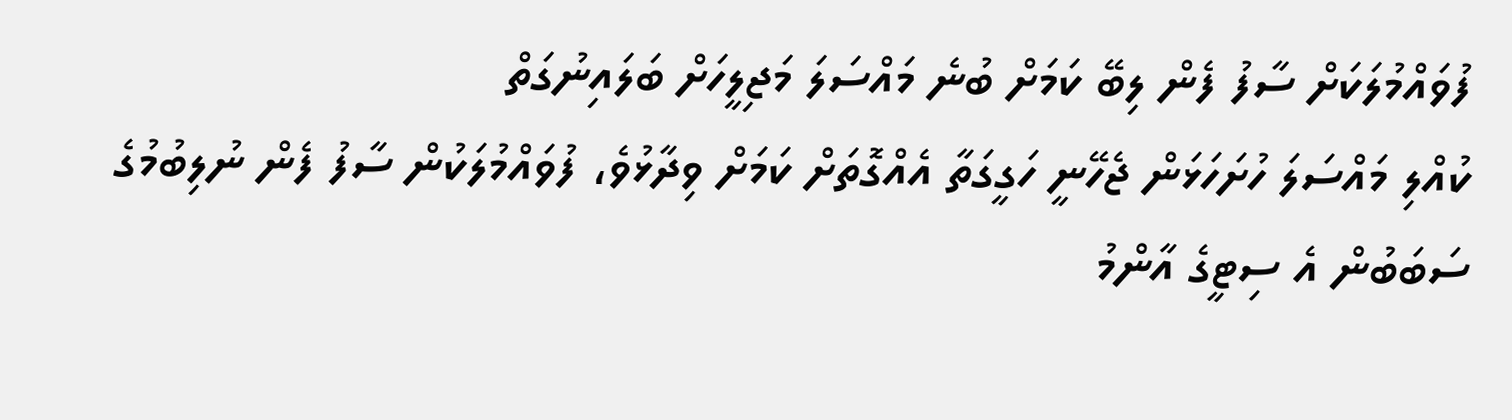ފުވައްމުލަކަށް ސާފު ފެން ލިބޭ ކަމަށް ބުނެ މައްސަލަ މަޖިލީހަށް ބަލައިނުގަތް
ކުއްލި މައްސަލަ ހުށަހަޅަން ޖެހޭނީ ހަގީގަތާ އެއްގޮތަށް ކަމަށް ވިދާޅުވެ، ފުވައްމުލަކުން ސާފު ފެން ނުލިބުމުގެ ސަބަބުން އެ ސިޓީގެ އާންމު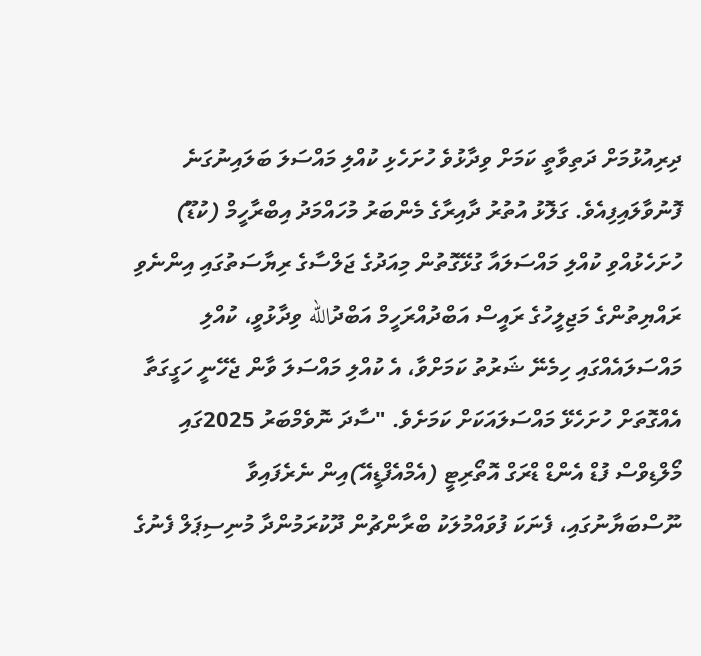ދިރިއުޅުމަށް ދަތިވާތީ ކަމަށް ވިދާޅުވެ ހުށަހެޅި ކުއްލި މައްސަލަ ބަލައިނުގަނެ ފޮނުވާލައިފިއެވެ. ގަލޮޅު އުތުރު ދާއިރާގެ މެންބަރު މުހައްމަދު އިބްރާހީމް (ކުޑޫ) ހުށަހެޅުއްވި ކުއްލި މައްސަލައާ ގުޅޭގޮތުން މިއަދުގެ ޖަލްސާގެ ރިޔާސަތުގައި އިންނެވި ރައްޔިތުންގެ މަޖިލީހުގެ ރައީސް އަބްދުއްރަހީމް އަބްދުالله ވިދާޅުވީ، ކުއްލި މައްސަލައެއްގައި ހިމެނޭ ޝަރުތު ކަމަށްވާ، އެ ކުއްލި މައްސަލަ ވާން ޖެހޭނީ ހަގީގަތާ އެއްގޮތަށް ހުށަހެޅޭ މައްސަލައަކަށް ކަމަށެވެ. "ސާދަ ނޮވެމްބަރު 2025ގައި މޯލްޑިވްސް ފުޑް އެންޑް ޑްރަގް އޮތޯރިޓީ (އެމްއެފްޑީއޭ)އިން ނެރެފައިވާ ނޫސްބަޔާނުގައި، ފެނަކަ ފުވައްމުލަކު ބްރާންޗުން ދޫކުރަމުންދާ މުނިސިޕަލް ފެނުގެ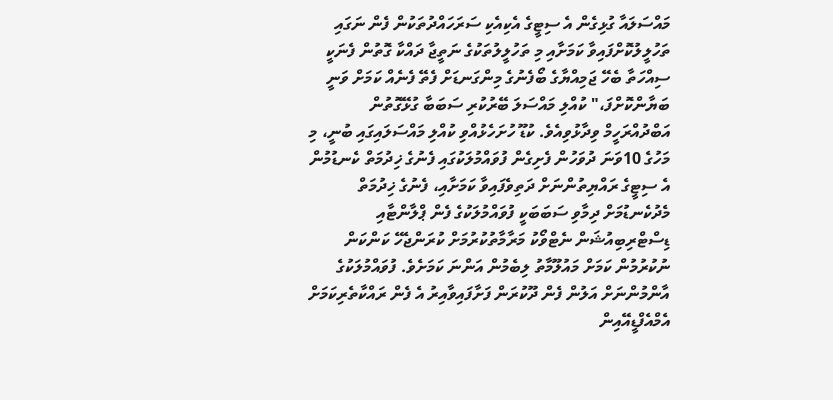މައްސަލައާ ގުޅިގެން އެ ސިޓީގެ އެކިއެކި ސަރަހައްދުތަކުން ފެން ނަގައި ތަހުލީލުކޮށްފައިވާ ކަމަށާއި މި ތަހުލީލުތަކުގެ ނަތީޖާ ދައްކާ ގޮތުން ފެނަކީ ސިއްހަތާ ބެހޭ ޖަމިއްޔާގެ ބޯފެނުގެ މިންގަނޑަށް ފެތޭ ފެނެއް ކަމަށް ވަނީ ބަޔާންކޮށްފަ،" ކުއްލި މައްސަލަ ބޭރުކުރި ސަބަބާ ގުޅޭގޮތުން އަބްދުއްރަހީމް ވިދާޅުވިއެވެ. ކުޑޫ ހުށަހެޅުއްވި ކުއްލި މައްސަލައިގައި ބުނީ، މި މަހުގެ 10ވަނަ ދުވަހުން ފެށިގެން ފުވައްމުލަކުގައި ފެނުގެ ޚިދުމަތް ކެނޑުމުން އެ ސިޓީގެ ރައްޔިތުންނަށް ދަތިވެފައިވާ ކަމަށާއި، ފެނުގެ ޚިދުމަތް މެދުކެނޑުމަށް ދިމާވި ސަބަބަކީ ފުވައްމުލަކުގެ ފެން ޕްލާންޓާއި ޑިސްޓްރިބިއުޝަން ނެޓްވޯކު މަރާމާތުކުރުމަށް ކުރަންޖެހޭ ކަންކަން ނުކުރުމުން ކަމަށް މައުލޫމާތު ލިބެމުން އަންނަ ކަމަށެވެ. ފުވައްމުލަކުގެ އާންމުންނަށް އަލުން ފެން ދޫކުރަން ފަށާފައިވާއިރު އެ ފެން ރައްކާތެރިކަމަށް އެމްއެފްޑީއޭއިން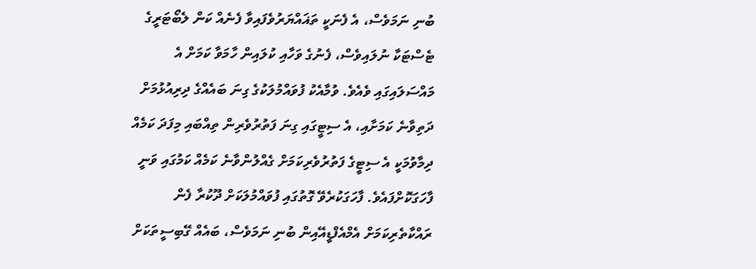ބުނި ނަމަވެސް، އެ ފެނަކީ ތަޣައްޔަރުވެފައިވާ ފެނެއް ކަން ލެބޯޓަރީގެ ޓެސްޓަކާ ނުލައިވެސް، ފެނުގެ ވަހާއި ކުލައިން ހާމަވާ ކަމަށް އެ މައްސަލައިގައި ވެއެވެ. ވުމާއެކު ފުވައްމުލަކުގެ ގިނަ ބައެއްގެ ދިރިއުޅުމަށް ދަތިވާނެ ކަމަށާއި، އެ ސިޓީގައި ގިނަ ފަތުރުވެރިން ތިއްބައި މިފަދަ ކަމެއް ދިމާވުމަކީ އެ ސިޓީގެ ފަތުރުވެރިކަމަށް ގެއްލުންވާނެ ކަމެއް ކަމުގައި ވަނީ ފާހަގަކޮށްފައެވެ. ފާހަގަކުރެވޭ ގޮތުގައި ފުވައްމުލަކަށް ދޫކުރާ ފެން ރައްކާތެރިކަމަށް އެމްއެފްޑީއޭއިން ބުނި ނަމަވެސް، ބައެއް ގޭބިސީތަކަށް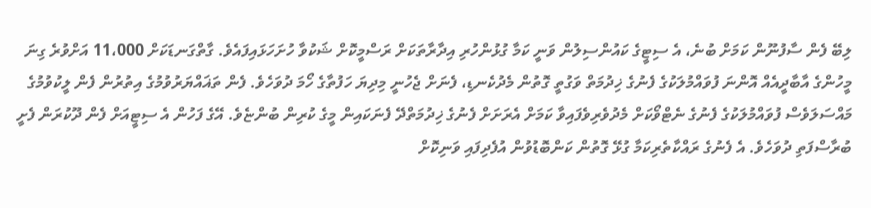ލިބޭ ފެން ސާފުނޫން ކަމަށް ބުނެ، އެ ސިޓީގެ ކައުންސިލުން ވަނީ ކަމާ ގުޅުންހުރި އިދާރާތަކަށް ރަސްމީކޮށް ޝަކުވާ ހުށަހަޅައިފައެވެ. ގާތްގަނޑަކަށް 11،000 އަށްވުރެ ގިނަ މީހުންގެ އާބާދީއެއް އޮންނަ ފުވައްމުލަކުގެ ފެނުގެ ޚިދުމަތް ވަގުތީ ގޮތުން މެދުކެނޑި، ފެނަށް ޖެހުނީ މިދިޔަ ހަފުތާގެ ހޯމަ ދުވަހެވެ. ފެން ތަޣައްޔަރުވުމުގެ އިތުރުން ފެން ލީކުވުމުގެ މައްސަލަވެސް ފުވައްމުލަކުގެ ފެނުގެ ނެޓްވޯކަށް މެދުވެރިވެފައިވާ ކަމަށް އެރަށަށް ފެނުގެ ޚިދުމަތްދޭ ފެނަކައިން މީގެ ކުރިން ބުންޏެވެ. އޭގެ ފަހުން އެ ސިޓީއަށް ފެން ދޫކުރަން ފެށީ ބުރާސްފަތި ދުވަހެވެ. އެ ފެނުގެ ރައްކާތެރިކަމާ ގުޅޭ ގޮތުން ކަންބޮޑުވުން އުފެދިފައި ވަނިކޮށް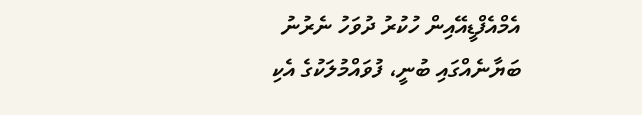އެމްއެފްޑީއޭއިން ހުކުރު ދުވަހު ނެރުނު ބަޔާނެއްގައި ބުނީ، ފުވައްމުލަކުގެ އެކި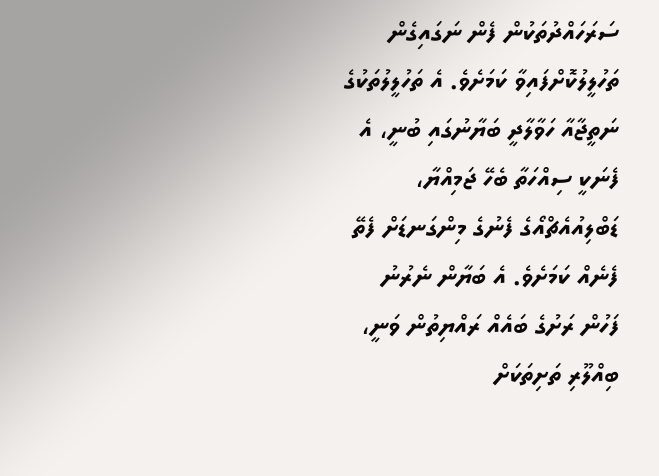ސަރަހައްދުތަކުން ފެން ނަގައިގެން ތަހުލީލުކޮށްފައިވާ ކަމަށެވެ. އެ ތަހުލީލުތަކުގެ ނަތީޖާއާ ހަވާލާދީ ބަޔާނުގައި ބުނީ، އެ ފެނަކީ ސިއްހަތާ ބެހޭ ޖަމިއްޔާ، ޑަބްލިއުއެޗްއޯގެ ފެނުގެ މިންގަނޑަށް ފެތޭ ފެނެއް ކަމަށެވެ. އެ ބަޔާން ނެރުނު ފަހުން ރަށުގެ ބައެއް ރައްޔިތުން ވަނީ، ބިއްލޫރި ތަށިތަކަށް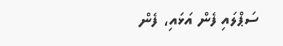ސަޕްލައި ފެން އަޅައި، ފެން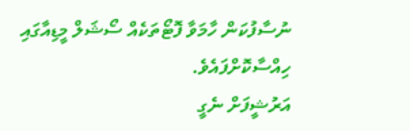ނުސާފުކަން ހާމަވާ ފޮޓޯތަކެއް ސޯޝަލް މީޑިއާގައި ހިއްސާކޮށްފައެވެ.
އަރުޝީފަށް ނެގީ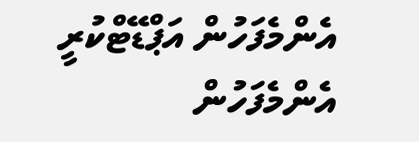އެންމެފަހުން އަޕްޑޭޓްކުރީ
އެންމެފަހުން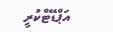އަޕްޑޭޓްކުރީ